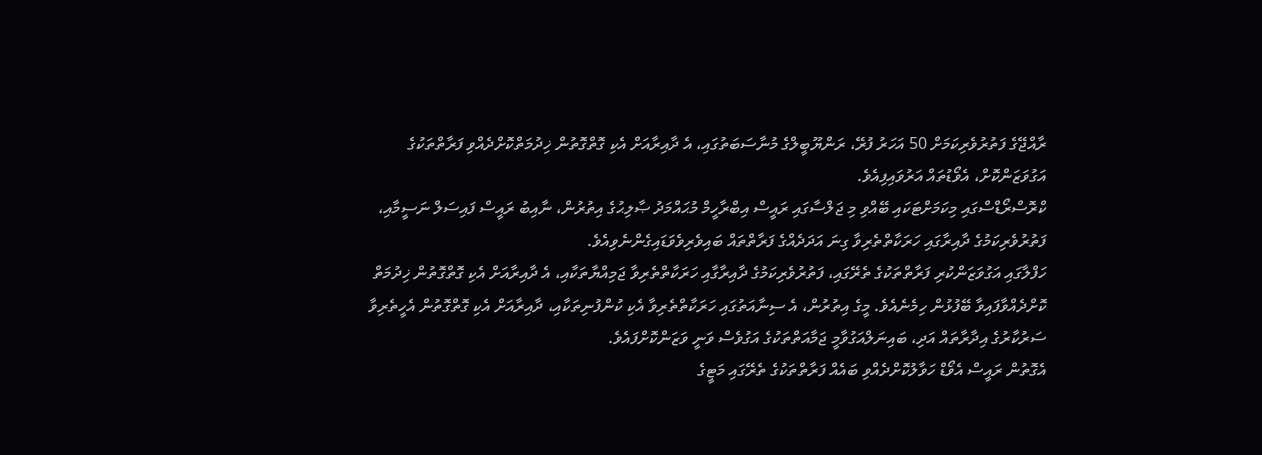ރާއްޖޭގެ ފަތުރުވެރިކަމަށް 50 އަހަރު ފުރޭ، ރަންޔޫބީލްގެ މުނާސަބަތުގައި، އެ ދާއިރާއަށް އެކި ގޮތްގޮތުން ޚިދުމަތްކޮށްދެއްވި ފަރާތްތަކުގެ އަގުވަޒަންކޮށް، އެވޯޑުތައް އަރުވައިފިއެވެ.
ކްރޮސްރޯޑްސްގައި މިކަމަށްޓަކައި ބޭއްވި މި ޖަލްސާގައި ރައީސް އިބްރާހީމް މުޙައްމަދު ޞާލިޙުގެ އިތުރުން، ނާއިބު ރައީސް ފައިސަލް ނަސީމާއި، ފަތުރުވެރިކަމުގެ ދާއިރާގައި ހަރަކާތްތެރިވާ ގިނަ އަދަދެއްގެ ފަރާތްތައް ބައިވެރިވެވަޑައިގެންނެވިއެވެ.
ހަފްލާގައި އަގުވަޒަންކުރި ފަރާތްތަކުގެ ތެރޭގައި، ފަތުރުވެރިކަމުގެ ދާއިރާގާއި ހަރަކާތްތެރިވާ ޖަމިއްޔާތަކާއި، އެ ދާއިރާއަށް އެކި ގޮތްގޮތުން ޚިދުމަތް ކޮށްދެއްވާފައިވާ ބޭފުޅުން ހިމެނެއެވެ. މީގެ އިތުރުން، އެ ސިނާއަތުގައި ހަރަކާތްތެރިވާ އެކި ކުންފުނިތަކާއި، ދާއިރާއަށް އެކި ގޮތްގޮތުން އެހީތެރިވާ ސަރުކާރުގެ އިދާރާތައް އަދި، ބައިނަލްއަގުވާމީ ޖަމާއަތްތަކުގެ އަގުވެސް ވަނީ ވަޒަންކޮށްފައެވެ.
އެގޮތުން ރައީސް އެވޯޑް ހަވާލުކޮށްދެއްވި ބައެއް ފަރާތްތަކުގެ ތެރޭގައި މަޓީގެ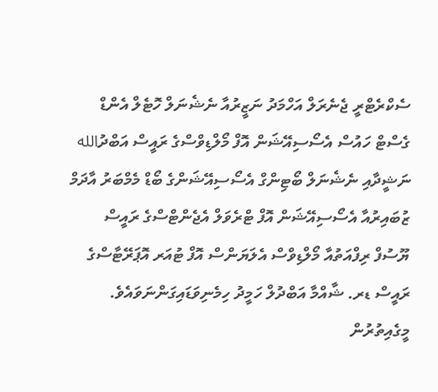ސެކްރެޓްރީ ޖެނެރަލް އަހްމަދު ނަޒީރުއާ ނެޝެނަލް ހޮޓެލް އެންޑް ގެސްޓް ހައުސް އެސޯސިއޭޝަން އޮފް މޯލްޑިވްސްގެ ރައީސް އަބްދުالله ނަޝީދާއި ނެޝެނަލް ބޯޓިންގް އެސޯސިއޭޝަންގެ ބޯޑް މެމްބަރު އާދަމް ޒުބައިރުއާ އެސޯސިއޭޝަން އޮފް ޓްރެވަލް އެޖެންޓްސްގެ ރައީސް ޔޫސުފް ރިފްއަތުއާ މޯލްޑިވްސް އެލަޔަންސް އޮފް ޓުއަރ އޮޕަރޭޓާސްގެ ރައީސް ޑރ. ޝާއްމާ އަބްދުލް ހަމީދު ހިމެނިވަޑައިގަންނަވައެވެ.
މީގެއިތުރުން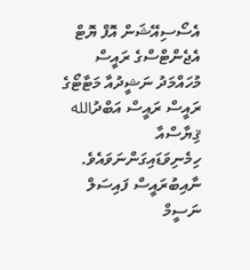އެސޯސިއޭޝަން އޮފް ޔޮޓް އެޖެންޓްސްގެ ރައީސް މުހައްމަދު ނަޝީދުއާ މަޓާޓޯގެ ރައީސް ރައީސް އަބްދުالله ޤިޔާސްއާ ހިމެނިވަޑައިގަންނަވައެވެ.
ނާއިބުރައީސް ފައިސަލް ނަސީމް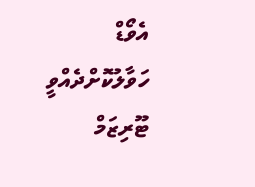އެވޯޑް ހަވާލުކޮށްދެއްވީ ޓޫރިޒަމް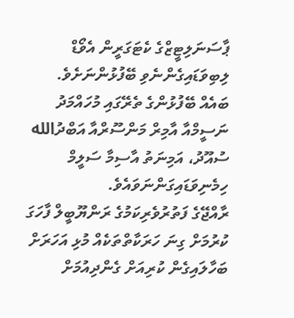ޕާސަނަލިޓީޒްގެ ކެޓަގަރީން އެވޯޑް ލިބިވަޑައިގެންނެވި ބޭފުޅުންނަށެވެ. ބައެއް ބޭފުޅުންގެ ތެރޭގައި މުހައްމަދު ނަސީމްއާ އާމިރް މަންސޫރްއާ އަބްދުالله ސުއޫދު، އަމިނަތު އާސިމާ ސަލީމް ހިމެނިވަޑައިގަންނަވައެވެ.
ރާއްޖޭގެ ފަތުރުވެރިކަމުގެ ރަންޔޫބީލް ފާހަގަ ކުރުމަށް ގިނަ ހަރަކާތްތަކެއް މުޅި އަހަރަށް ބަހާލައިގެން ކުރިއަށް ގެންދިއުމަށް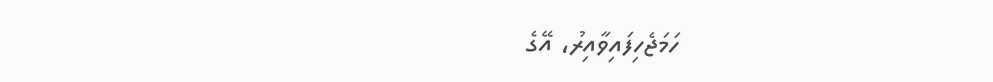ހަމަޖެހިފައިވާއިރު، އޭގެ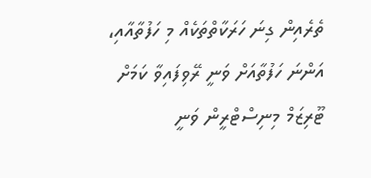ތެރެއިން ގިނަ ހަރަކާތްތަކެއް މި ހަފުތާއާއި، އަންނަ ހަފުތާއަށް ވަނީ ރޭވިފައިވާ ކަމަށް ޓޫރިޒަމް މިނިސްޓްރީން ވަނީ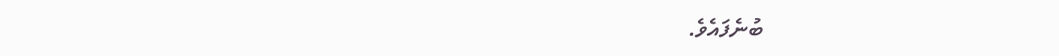ބުނެފައެވެ.